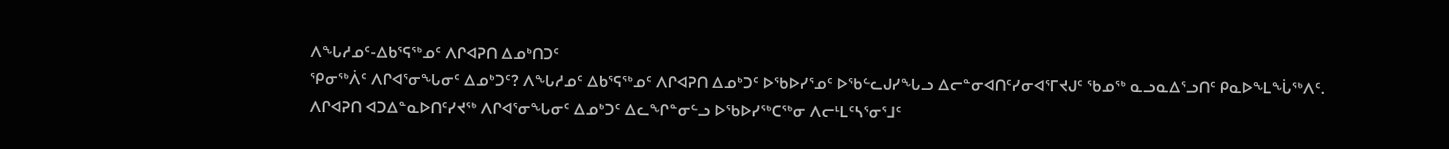ᐱᖓᓱᓄᑦ-ᐃᑲᕐᕋᖅᓄᑦ ᐱᒋᐊᕈᑎ ᐃᓄᒃᑎᑐᑦ
ᕿᓂᖅᐲᑦ ᐱᒋᐊᕐᓂᖓᓂᑦ ᐃᓄᒃᑐᑦ? ᐱᖓᓱᓄᑦ ᐃᑲᕐᕋᖅᓄᑦ ᐱᒋᐊᕈᑎ ᐃᓄᒃᑐᑦ ᐅᖃᐅᓯᕐᓄᑦ ᐅᖃᓪᓚᒍᓯᖓᓗ ᐃᓕᓐᓂᐊᑎᑦᓯᓂᐊᕐᒥᔪᒍᑦ ᖃᓄᖅ ᓇᓗᓇᐃᕐᓗᑎᑦ ᑭᓇᐅᖕᒪᖔᖅᐱᑦ.
ᐱᒋᐊᕈᑎ ᐊᑐᐃᓐᓇᐅᑎᑦᓯᔪᖅ ᐱᒋᐊᕐᓂᖓᓂᑦ ᐃᓄᒃᑐᑦ ᐃᓚᖏᓐᓂᓪᓗ ᐅᖃᐅᓯᖅᑕᖅᓂ ᐱᓕᒻᒪᑦᓴᕐᓂᕐᒧᑦ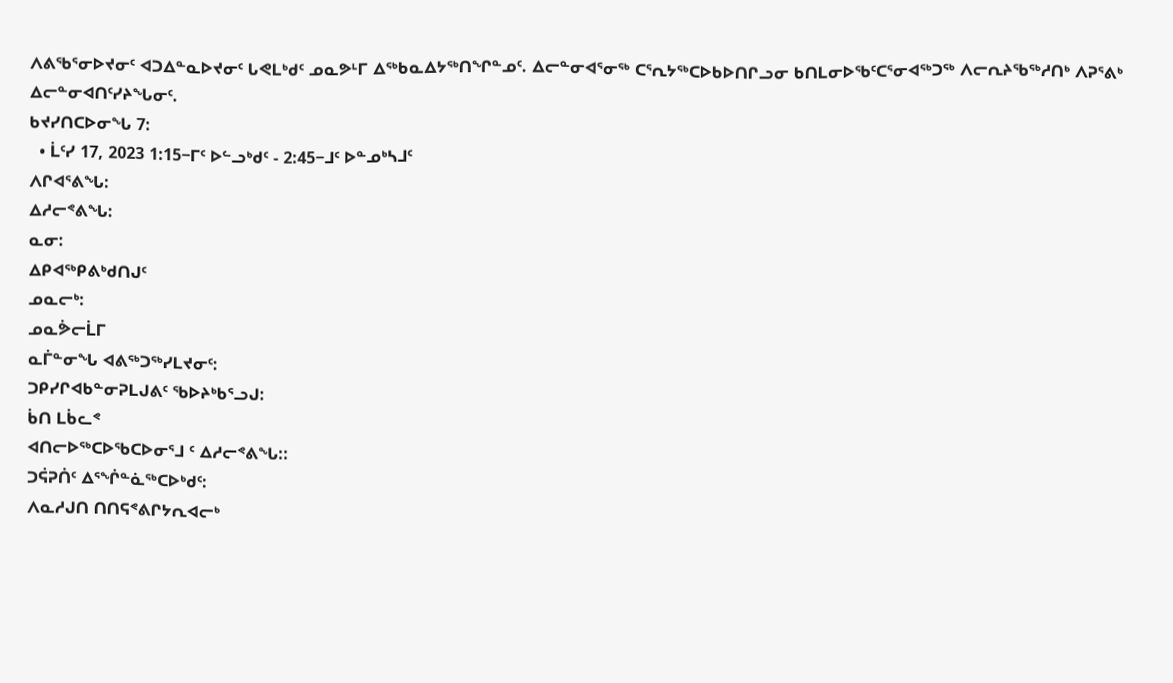ᐱᕕᖃᕐᓂᐅᔪᓂᑦ ᐊᑐᐃᓐᓇᐅᔪᓂᑦ ᒐᕙᒪᒃᑯᑦ ᓄᓇᕗᒻᒥ ᐃᖅᑲᓇᐃᔭᖅᑎᖏᓐᓄᑦ. ᐃᓕᓐᓂᐊᕐᓂᖅ ᑕᕐᕆᔭᖅᑕᐅᑲᐅᑎᒋᓗᓂ ᑲᑎᒪᓂᐅᖃᑦᑕᕐᓂᐊᖅᑐᖅ ᐱᓕᕆᔨᖃᖅᓱᑎᒃ ᐱᕈᕐᕕᒃ ᐃᓕᓐᓂᐊᑎᑦᓯᔨᖓᓂᑦ.
ᑲᔪᓯᑎᑕᐅᓂᖓ 7:
  • ᒫᑦᓯ 17, 2023 1:15−ᒥᑦ ᐅᓪᓗᒃᑯᑦ - 2:45−ᒧᑦ ᐅᓐᓄᒃᓴᒧᑦ
ᐱᒋᐊᕐᕕᖓ:
ᐃᓱᓕᕝᕕᖓ:
ᓇᓂ:
ᐃᑭᐊᖅᑭᕕᒃᑯᑎᒍᑦ
ᓄᓇᓕᒃ:
ᓄᓇᕘᓕᒫᒥ
ᓇᒦᓐᓂᖓ ᐊᕕᖅᑐᖅᓯᒪᔪᓂᑦ:
ᑐᑭᓯᒋᐊᑲᓐᓂᕈᒪᒍᕕᑦ ᖃᐅᔨᒃᑲᕐᓗᒍ:
ᑳᑎ ᒪᑳᓚᕝ
ᐊᑎᓕᐅᖅᑕᐅᖃᑕᐅᓂᕐᒧ ᑦ ᐃᓱᓕᕝᕕᖓ::
ᑐᕌᕈᑏᑦ ᐃᕐᖐᓐᓈᖅᑕᐅᒃᑯᑦ:
ᐱᓇᓱᒍᑎ ᑎᑎᕋᕝᕕᒋᔭᕆᐊᓕᒃ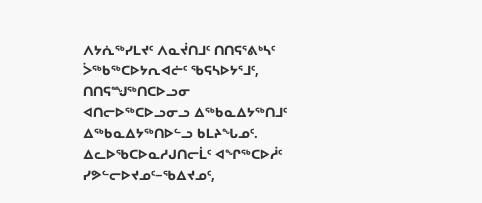ᐱᔭᕇᖅᓯᒪᔪᑦ ᐱᓇᔫᑎᒧᑦ ᑎᑎᕋᕐᕕᒃᓴᑦ ᐴᖅᑲᖅᑕᐅᔭᕆᐊᓖᑦ ᖃᕋᓴᐅᔭᕐᒧᑦ, ᑎᑎᕋᙳᖅᑎᑕᐅᓗᓂ ᐊᑎᓕᐅᖅᑕᐅᓗᓂᓗ ᐃᖅᑲᓇᐃᔭᖅᑎᒧᑦ ᐃᖅᑲᓇᐃᔭᖅᑎᐅᓪᓗ ᑲᒪᔨᖓᓄᑦ. ᐃᓚᐅᖃᑕᐅᓇᓱᒍᑎᓕᒫᑦ ᐊᖏᖅᑕᐅᓲᑦ ᓯᕗᓪᓕᐅᔪᓄᑦ−ᖃᐃᔪᓄᑦ,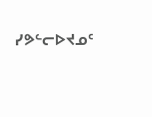ᓯᕗᓪᓕᐅᔪᓄᑦ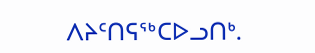ᐱᔨᑦᑎᕋᖅᑕᐅᓗᑎᒃ.